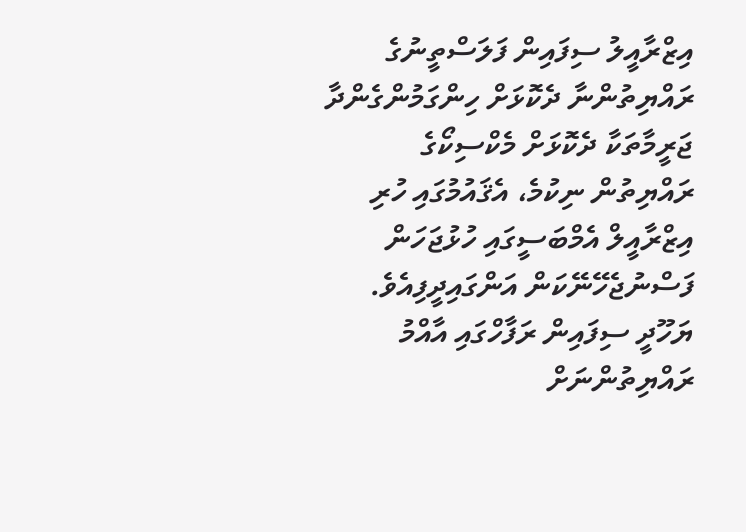އިޒްރާއީލު ސިފައިން ފަލަސްތީނުގެ ރައްޔިތުންނާ ދެކޮޅަށް ހިންގަމުންގެންދާ ޖަރީމާތަކާ ދެކޮޅަށް މެކްސިކޯގެ ރައްޔިތުން ނިކުމެ، އެޤައުމުގައި ހުރި އިޒްރާއީލް އެމްބަސީގައި ހުޅުޖަހަން ފަސްނުޖެހޭނޭކަން އަންގައިދީފިއެވެ.
ޔަހޫދީ ސިފައިން ރަފާހްގައި އާއްމު ރައްޔިތުންނަށް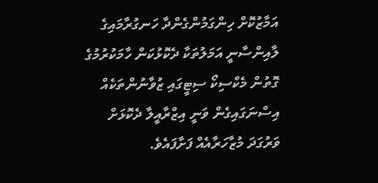އަމާޒުކޮށް ހިންގަމުންގެންދާ ހަނގުރާމައިގެ ލާއިންސާނީ އަމަލުތަކާ ދެކޮޅުކަން ހާމަކުރުމުގެ ގޮތުން މެކްސިކޯ ސިޓީގައި ޒުވާނުންތަކެއް އިސްނަގައިގެން ވަނީ އިޒްރާއީލާ ދެކޮޅަށް ވަރުގަދަ މުޒާހަރާއެއް ފަށާފައެވެ.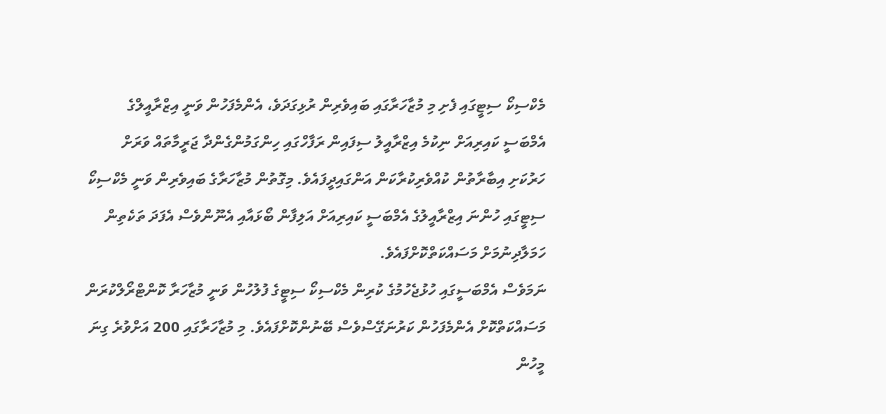މެކްސިކޯ ސިޓީގައި ފެށި މި މުޒާހަރާގައި ބައިވެރިން ރުޅިގަދަވެ، އެންމެފަހުން ވަނީ އިޒްރާއީލްގެ އެމްބަސީ ކައިރިއަށް ނިކުމެ އިޒްރާއީލު ސިފައިން ރަފާހްގައި ހިންގަމުންގެންދާ ޖަރީމާތައް ވަރަށް ހަރުކަށި އިބާރާތުން ކުއްވެރިކުރާކަން އަންގައިދީފައެވެ. މިގޮތުން މުޒާހަރާގެ ބައިވެރިން ވަނީ މެކްސިކޯ ސިޓީގައި ހުންނަ އިޒްރާއީލުގެ އެމްބަސީ ކައިރިއަށް އަލިފާން ބޯޅައާއި އެނޫންވެސް އެފަދަ ތަކެތިން ހަމަލާދިނުމަށް މަސައްކަތްކޮށްފައެވެ.
ނަމަވެސް އެމްބަސީގައި ހުޅުޖެހުމުގެ ކުރިން މެކްސިކޯ ސިޓީގެ ފުލުހުން ވަނީ މުޒާހަރާ ކޮންޓްރޯލްކުރަން މަސައްކަތްކޮށް އެންމެފަހުން ކަރުނަގޭސްވެސް ބޭނުންކޮށްފައެވެ. މި މުޒާހަރާގައި 200 އަށްވުރެ ގިނަ މީހުން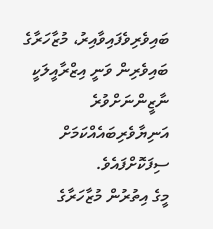ބައިވެރިވެފައިވާއިރު، މުޒާހަރާގެ ބައިވެރިން ވަނީ އިޒްރާއީލަކީ ނާޒީންނަށްވުރެ އަނިޔާވެރިބައެއްކަމަށް ސިފަކޮށްފައެވެ.
މީގެ އިތުރުން މުޒާހަރާގެ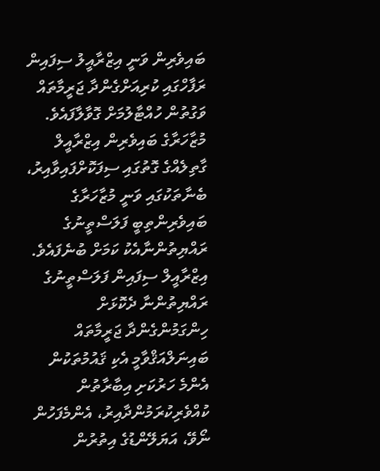ބައިވެރިން ވަނީ އިޒްރާއީލު ސިފައިން ރަފާހްގައި ކުރިއަށްގެންދާ ޖަރީމާތައް ވަގުތުން ހުއްޓާލުމަށް ގޮވާލާފައެވެ. މުޒާހަރާގެ ބައިވެރިން އިޒްރާއީލް ގާތިލެއްގެ ގޮތުގައި ސިފަކޮށްފައިވާއިރު، ބެނާތަކުގައި ވަނީ މުޒާހަރާގެ ބައިވެރިންތިބީ ފަލަސްތީނުގެ ރައްޔިތުންނާއެކު ކަމަށް ބުނެފައެވެ.
އިޒްރާއީލް ސިފައިން ފަލަސްތީނުގެ ރައްޔިތުންނާ ދެކޮޅަށް ހިންގަމުންގެންދާ ޖަރީމާތައް ބައިނަލްއަޤްވާމީ އެކި ޤައުމުތަކުން އެންމެ ހަރުކަށި އިބާރާތުން ކުއްވެރިކުރަމުންދާއިރު، އެންމެފަހުން ނޯވޭ، އަޔަލޭންޑުގެ އިތުރުން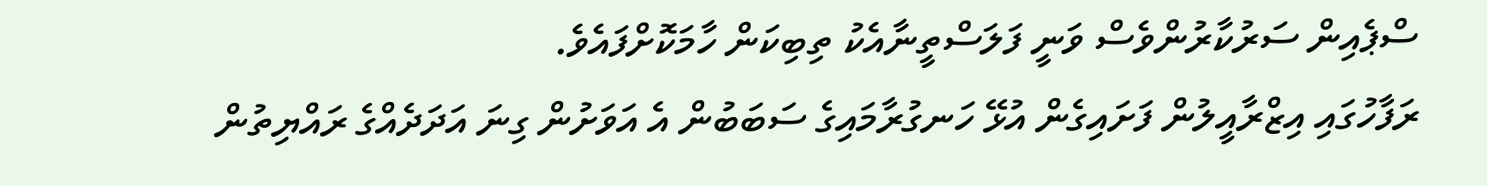ސްޕެއިން ސަރުކާރުންވެސް ވަނީ ފަލަސްތީނާއެކު ތިބިކަން ހާމަކޮށްފައެވެ.
ރަފާހުގައި އިޒްރާއީލުން ފަށައިގެން އުޅޭ ހަނގުރާމައިގެ ސަބަބުން އެ އަވަށުން ގިނަ އަދަދެއްގެ ރައްޔިތުން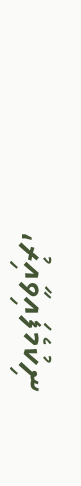ނިކުމެފައިވާއިރު،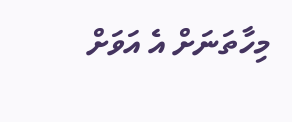މިހާތަނަށް އެ އަވަށް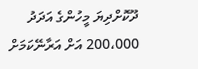ދޫކޮށްދިޔަ މީހުންގެ އަދަދު 200،000 އަށް އަރާނޭކަމަށް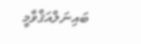ބައިނަލްއަޤްވާމީ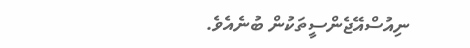ނިއުސްއޭޖެންސީތަކުން ބުނެއެވެ.